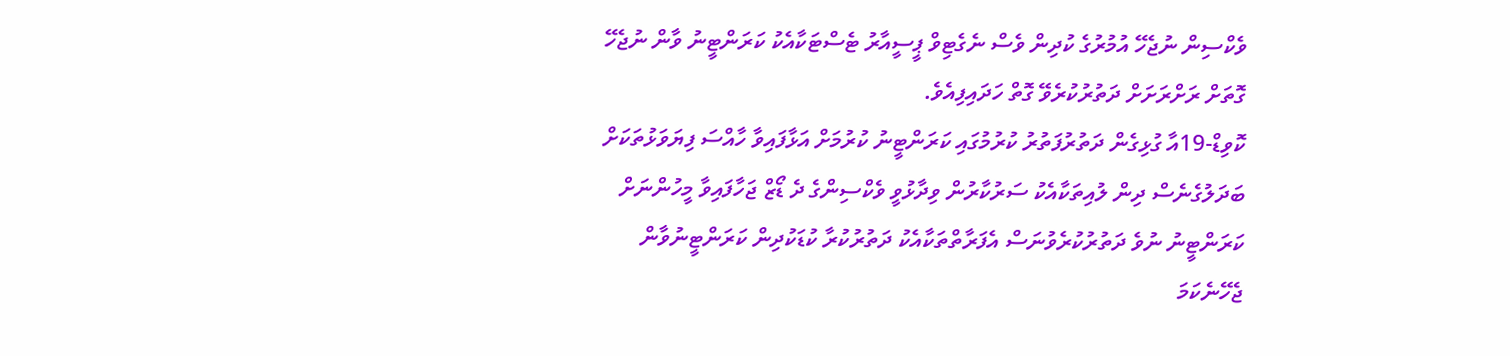ވެކްސިން ނުޖެހޭ އުމުރުގެ ކުދިން ވެސް ނެގެޓިވް ޕީސީއާރު ޓެސްޓަކާއެކު ކަރަންޓީނު ވާން ނުޖެހޭ ގޮތަށް ރަށްރަށަށް ދަތުރުކުރެވޭ ގޮތް ހަދައިފިއެވެ.
ކޮވިޑް-19އާ ގުޅިގެން ދަތުރުފަތުރު ކުރުމުގައި ކަރަންޓީނު ކުރުމަށް އަޅާފައިވާ ހާއްސަ ފިޔަވަޅުތަކަށް ބަދަލުގެނެސް ދިން ލުއިތަކާއެކު ސަރުކާރުން ވިދާޅުވީ ވެކްސިންގެ ދެ ޑޯޒް ޖަހާފައިވާ މީހުންނަށް ކަރަންޓީނު ނުވެ ދަތުރުކުރެވުނަސް އެފަރާތްތަކާއެކު ދަތުރުކުރާ ކުޑަކުދިން ކަރަންޓީނުވާން ޖެހޭނެކަމަ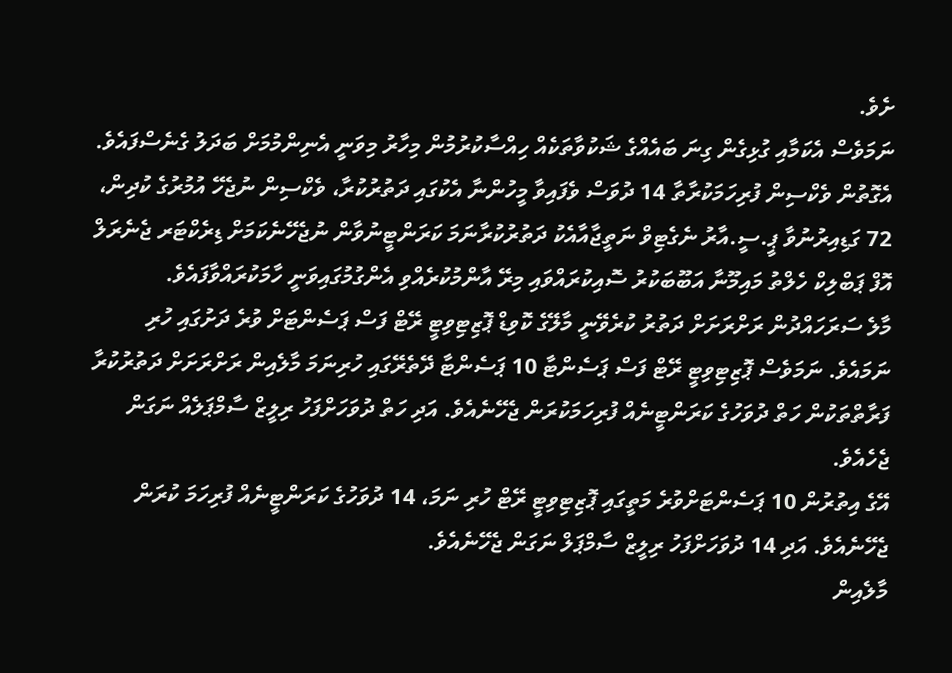ށެވެ.
ނަމަވެސް އެކަމާއި ގުޅިގެން ގިނަ ބައެއްގެ ޝަކުވާތަކެއް ހިއްސާކުރުމުން މިހާރު މިވަނީ އެނިންމުމަށް ބަދަލު ގެނެސްފައެވެ. އެގޮތުން ވެކްސިން ފުރިހަމަކުރާތާ 14 ދުވަސް ވެފައިވާ މީހުންނާ އެކުގައި ދަތުރުކުރާ، ވެކްސިން ނުޖެހޭ އުމުރުގެ ކުދިން، 72 ގަޑިއިރުނުވާ ޕީ.ސީ.އާރު ނެގެޓިވް ނަތީޖާއާއެކު ދަތުރުކުރާނަމަ ކަރަންޓީނުވާން ނުޖެހޭނެކަމަށް ޑިރެކްޓަރ ޖެނެރަލް އޮފް ޕަބްލިކް ހެލްތު މައިމޫނާ އަބޫބަކުރު ސޮއިކުރައްވައި މިރޭ އާންމުކުރެއްވި އެންގުމުގައިވަނީ ހާމަކުރައްވާފައެވެ.
މާލެ ސަރަހައްދުން ރަށްރަށަށް ދަތުރު ކުރެވޭނީ މާލޭގެ ކޮވިޑް ޕޮޒިޓިވިޓީ ރޭޓް ފަސް ޕަސެންޓަށް ވުރެ ދަށުގައި ހުރި ނަމައެވެ. ނަމަވެސް ޕޮޒިޓިވިޓީ ރޭޓް ފަސް ޕަސެންޓާ 10 ޕަސެންޓާ ދޭތެރޭގައި ހުރިނަމަ މާލެއިން ރަށްރަށަށް ދަތުރުކުރާ ފަރާތްތަކުން ހަތް ދުވަހުގެ ކަރަންޓީނެއް ފުރިހަމަކުރަން ޖެހޭނެއެވެ. އަދި ހަތް ދުވަހަށްފަހު ރިލީޒް ސާމްޕަލެއް ނަގަން ޖެހެއެވެ.
އޭގެ އިތުރުން 10 ޕަސެންޓަށްވުރެ މަތީގައި ޕޮޒިޓިވިޓީ ރޭޓް ހުރި ނަމަ، 14 ދުވަހުގެ ކަރަންޓީނެއް ފުރިހަމަ ކުރަން ޖެހޭނެއެވެ. އަދި 14 ދުވަހަށްފަހު ރިލީޒް ސާމްޕަލް ނަގަން ޖެހޭނެއެވެ.
މާލެއިން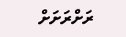ރަށްރަށަށް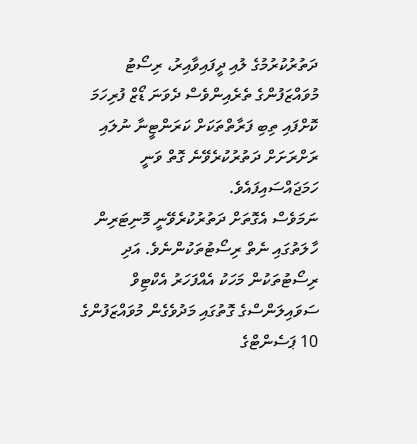ދަތުރުކުރުމުގެ ލުއި ދީފައިވާއިރު، ރިސޯޓު މުވައްޒަފުންގެ ތެރެއިންވެސް ދެވަނަ ޑޯޒް ފުރިހަމަ ކޮށްފައި ތިބި ފަރާތްތަކަށް ކަރަންޓީނާ ނުލައި ރަށްރަށަށް ދަތުރުކުރެވޭނެ ގޮތް ވަނީ ހަމަޖައްސައިފައެވެ.
ނަމަވެސް އެގޮތަށް ދަތުރުކުރެވޭނީ މޮނިޓަރިން ހާލަތުގައި ނެތް ރިސޯޓުތަކުންނެވެ. އަދި ރިސޯޓުތަކުން މަހަކު އެއްފަހަރު އެކްޓިވް ސަވައިލަންސްގެ ގޮތުގައި މަދުވެގެން މުވައްޒަފުންގެ 10 ޕަސެންޓްގެ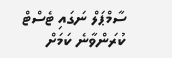ސާމްޕަލް ނަގައި ޓެސްޓް ކުރަންވާނެ ކަމަށް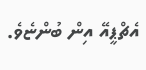އެޗްޕީއޭ އިން ބުންޏެވެ.